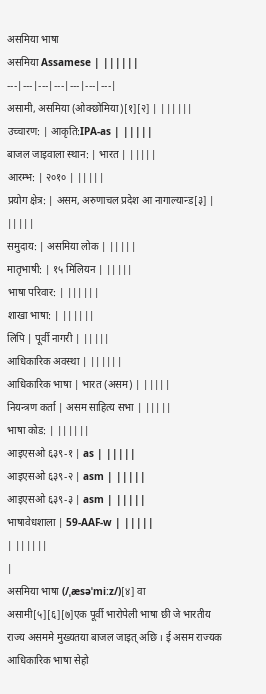असमिया भाषा
असमिया Assamese | ||||||
---|---|---|---|---|---|---|
असामी, असमिया (ओक्छोमिया)[१][२] | ||||||
उच्चारण: | आकृति:IPA-as | |||||
बाजल जाइवाला स्थान: | भारत | |||||
आरम्भ: | २०१० | |||||
प्रयोग क्षेत्र: | असम, अरुणाचल प्रदेश आ नागाल्यान्ड[३] | |||||
समुदाय: | असमिया लोक | |||||
मातृभाषी: | १५ मिलियन | |||||
भाषा परिवार: | ||||||
शाखा भाषा: | ||||||
लिपि | पूर्वी नागरी | |||||
आधिकारिक अवस्था | ||||||
आधिकारिक भाषा | भारत (असम) | |||||
नियन्त्रण कर्ता | असम साहित्य सभा | |||||
भाषा कोड: | ||||||
आइएसओ ६३९-१ | as | |||||
आइएसओ ६३९-२ | asm | |||||
आइएसओ ६३९-३ | asm | |||||
भाषावेधशाला | 59-AAF-w | |||||
| ||||||
|
असमिया भाषा (/ˌæsəˈmiːz/)[४] वा असामी[५][६][७]एक पूर्वी भारोपेली भाषा छी जे भारतीय राज्य असममे मुख्यतया बाजल जाइत् अछि । ई असम राज्यक आधिकारिक भाषा सेहो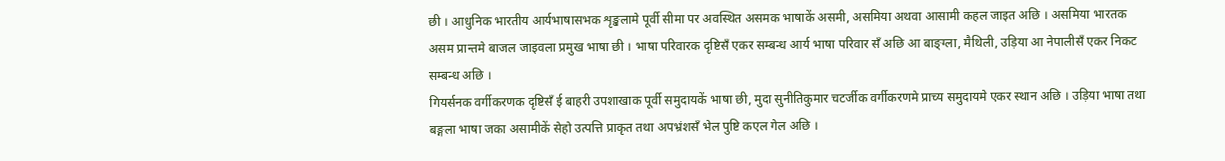छी । आधुनिक भारतीय आर्यभाषासभक शृङ्खलामे पूर्वी सीमा पर अवस्थित असमक भाषाकें असमी, असमिया अथवा आसामी कहल जाइत अछि । असमिया भारतक असम प्रान्तमे बाजल जाइवला प्रमुख भाषा छी । भाषा परिवारक दृष्टिसँ एकर सम्बन्ध आर्य भाषा परिवार सँ अछि आ बाङ्ग्ला, मैथिली, उड़िया आ नेपालीसँ एकर निकट सम्बन्ध अछि ।
गियर्सनक वर्गीकरणक दृष्टिसँ ई बाहरी उपशाखाक पूर्वी समुदायकें भाषा छी, मुदा सुनीतिकुमार चटर्जीक वर्गीकरणमे प्राच्य समुदायमे एकर स्थान अछि । उड़िया भाषा तथा बङ्गला भाषा जका असामीकें सेहो उत्पत्ति प्राकृत तथा अपभ्रंशसँ भेल पुष्टि कएल गेल अछि ।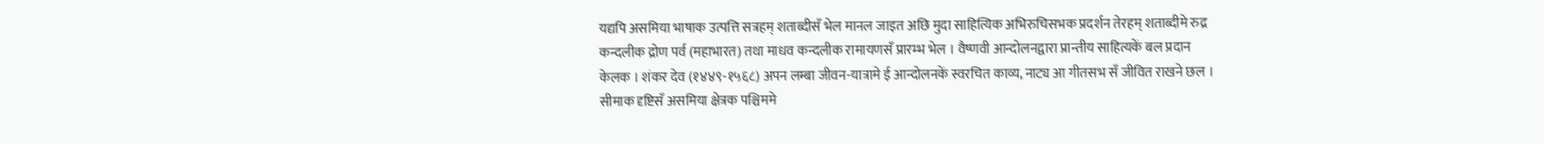यद्यपि असमिया भाषाक उत्पत्ति सत्रहम् शताब्दीसँ भेल मानल जाइत अछि मुदा साहित्यिक अभिरुचिसभक प्रदर्शन तेरहम् शताब्दीमे रुद्र कन्दलीक द्रोण पर्व (महाभारत) तथा माधव कन्दलीक रामायणसँ प्रारम्भ भेल । वैष्णवी आन्दोलनद्वारा प्रान्तीय साहित्यकें बल प्रदान केलक । शंकर देव (१४४९-१५६८) अपन लम्बा जीवन-यात्रामे ई आन्दोलनकें स्वरचित काव्य, नाट्य आ गीतसभ सँ जीवित राखने छल ।
सीमाक दृष्टिसँ असमिया क्षेत्रक पश्चिममे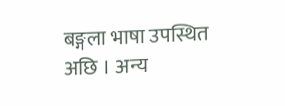बङ्गला भाषा उपस्थित अछि । अन्य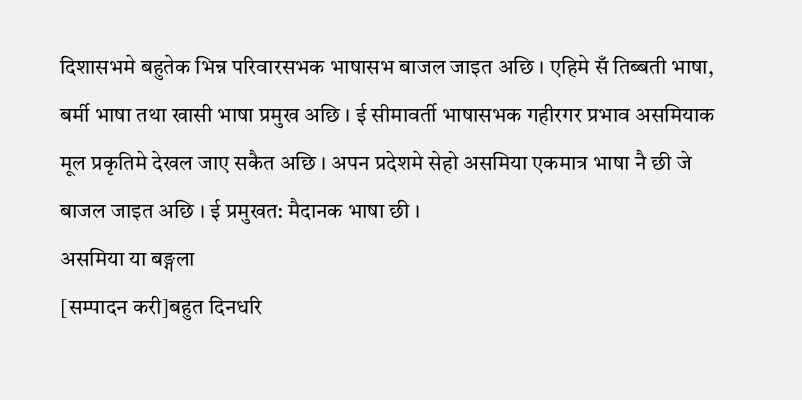दिशासभमे बहुतेक भिन्न परिवारसभक भाषासभ बाजल जाइत अछि । एहिमे सँ तिब्बती भाषा, बर्मी भाषा तथा खासी भाषा प्रमुख अछि । ई सीमावर्ती भाषासभक गहीरगर प्रभाव असमियाक मूल प्रकृतिमे देखल जाए सकैत अछि । अपन प्रदेशमे सेहो असमिया एकमात्र भाषा नै छी जे बाजल जाइत अछि । ई प्रमुखत: मैदानक भाषा छी ।
असमिया या बङ्गला
[सम्पादन करी]बहुत दिनधरि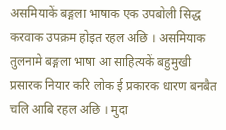असमियाकें बङ्गला भाषाक एक उपबोली सिद्ध करवाक उपक्रम होइत रहल अछि । असमियाक तुलनामे बङ्गला भाषा आ साहित्यकें बहुमुखी प्रसारक नियार करि लोक ई प्रकारक धारण बनबैत चलि आबि रहल अछि । मुदा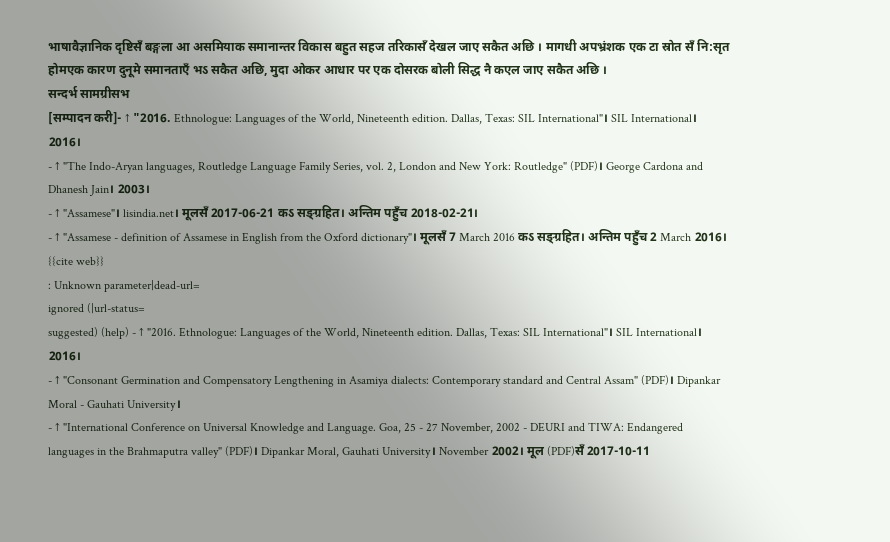भाषावैज्ञानिक दृष्टिसँ बङ्गला आ असमियाक समानान्तर विकास बहुत सहज तरिकासँ देखल जाए सकैत अछि । मागधी अपभ्रंशक एक टा स्रोत सँ नि:सृत होमएक कारण दुनूमे समानताएँ भऽ सकैत अछि, मुदा ओकर आधार पर एक दोसरक बोली सिद्ध नै कएल जाए सकैत अछि ।
सन्दर्भ सामग्रीसभ
[सम्पादन करी]- ↑ "2016. Ethnologue: Languages of the World, Nineteenth edition. Dallas, Texas: SIL International"। SIL International। 2016।
- ↑ "The Indo-Aryan languages, Routledge Language Family Series, vol. 2, London and New York: Routledge" (PDF)। George Cardona and Dhanesh Jain। 2003।
- ↑ "Assamese"। lisindia.net। मूलसँ 2017-06-21 कऽ सङ्ग्रहित। अन्तिम पहुँच 2018-02-21।
- ↑ "Assamese - definition of Assamese in English from the Oxford dictionary"। मूलसँ 7 March 2016 कऽ सङ्ग्रहित। अन्तिम पहुँच 2 March 2016।
{{cite web}}
: Unknown parameter|dead-url=
ignored (|url-status=
suggested) (help) - ↑ "2016. Ethnologue: Languages of the World, Nineteenth edition. Dallas, Texas: SIL International"। SIL International। 2016।
- ↑ "Consonant Germination and Compensatory Lengthening in Asamiya dialects: Contemporary standard and Central Assam" (PDF)। Dipankar Moral - Gauhati University।
- ↑ "International Conference on Universal Knowledge and Language. Goa, 25 - 27 November, 2002 - DEURI and TIWA: Endangered languages in the Brahmaputra valley" (PDF)। Dipankar Moral, Gauhati University। November 2002। मूल (PDF)सँ 2017-10-11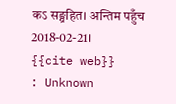कऽ सङ्ग्रहित। अन्तिम पहुँच 2018-02-21।
{{cite web}}
: Unknown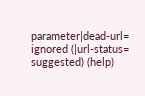parameter|dead-url=
ignored (|url-status=
suggested) (help)